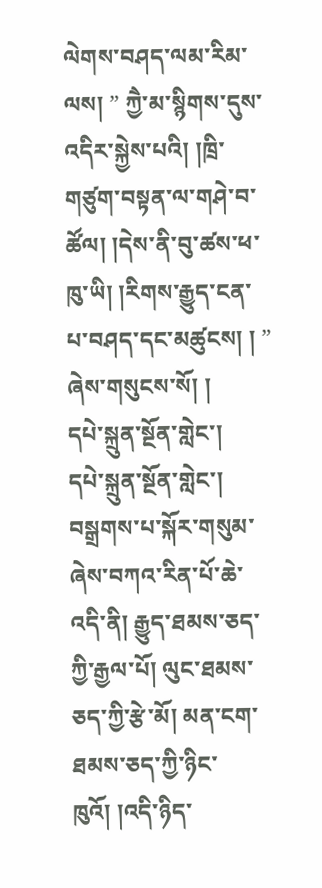ལེགས་བཤད་ལམ་རིམ་ལས། ” ཀྱཻ་མ་སྙིགས་དུས་འདིར་སྐྱེས་པའི། །ཁྲི་གཙུག་བསྟན་ལ་གཤེ་བ་ཚོལ། །དེས་ནི་བུ་ཚས་ཕ་ཁུ་ཡི། །རིགས་རྒྱུད་ངན་པ་བཤད་དང་མཚུངས། ། ” ཞེས་གསུངས་སོ། །
དཔེ་སྐྲུན་སྔོན་གླེང་།
དཔེ་སྐྲུན་སྔོན་གླེང་། བསྒྲགས་པ་སྐོར་གསུམ་ཞེས་བཀའ་རིན་པོ་ཆེ་འདི་ནི། རྒྱུད་ཐམས་ཅད་ཀྱི་རྒྱལ་པོ། ལུང་ཐམས་ཅད་ཀྱི་རྩེ་མོ། མན་ངག་ཐམས་ཅད་ཀྱི་ཉིང་ཁུའོ། །འདི་ཉིད་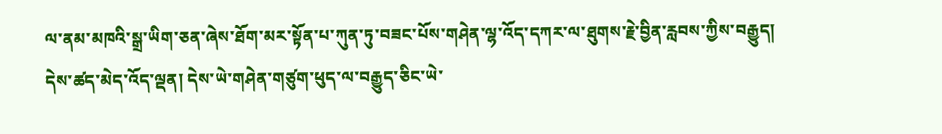ལ་ནམ་མཁའི་སྒྲ་ཡིག་ཅན་ཞེས་ཐོག་མར་སྟོན་པ་ཀུན་ཏུ་བཟང་པོས་གཤེན་ལྷ་འོད་དཀར་ལ་ཐུགས་རྗེ་བྱིན་རླབས་ཀྱིས་བརྒྱུད། དེས་ཚད་མེད་འོད་ལྡན། དེས་ཡེ་གཤེན་གཙུག་ཕུད་ལ་བརྒྱུད་ཅིང་ཡེ་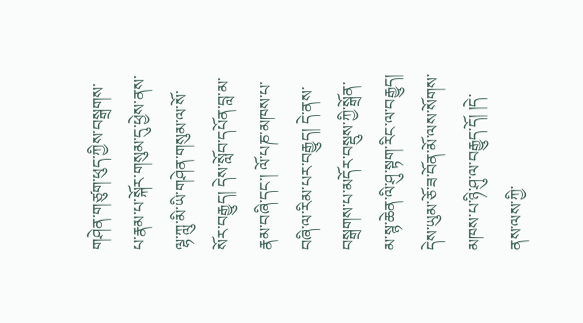གཤེན་གཙུག་ཕུད་ཀྱིས་བསྒྲགས་པ་རྣམ་པ་སྐོར་གསུམ་དུ་ཕྱེས་ནས་ལྷ་ཀླུ་མི་ཡི་གཤེན་གསུམ་ལ་སོ་སོར་བརྒྱུད། དེས་སློབ་དཔོན་བླ་མ་རྣམ་བཞི་དང་། ལོ་པཎ་མཁས་པ་བཞི་ལ་རིམ་པར་བརྒྱུད། དེ་ནས་བསྒྲགས་པ་མདོར་བསྡུས་ཀྱི་སྒྲོན་མ་སྙ་ཆེན་ལི་ཤུ་སྟག་རིང་ལ་བརྒྱུད། དེས་ཡུམ་ཅོ་ཟ་བོན་མོ་ལས་སོགས་མཁས་པ་ཉི་ཤུ་ལ་བརྒྱུད་དོ། །དེ་ནས་ལས་ཀྱི་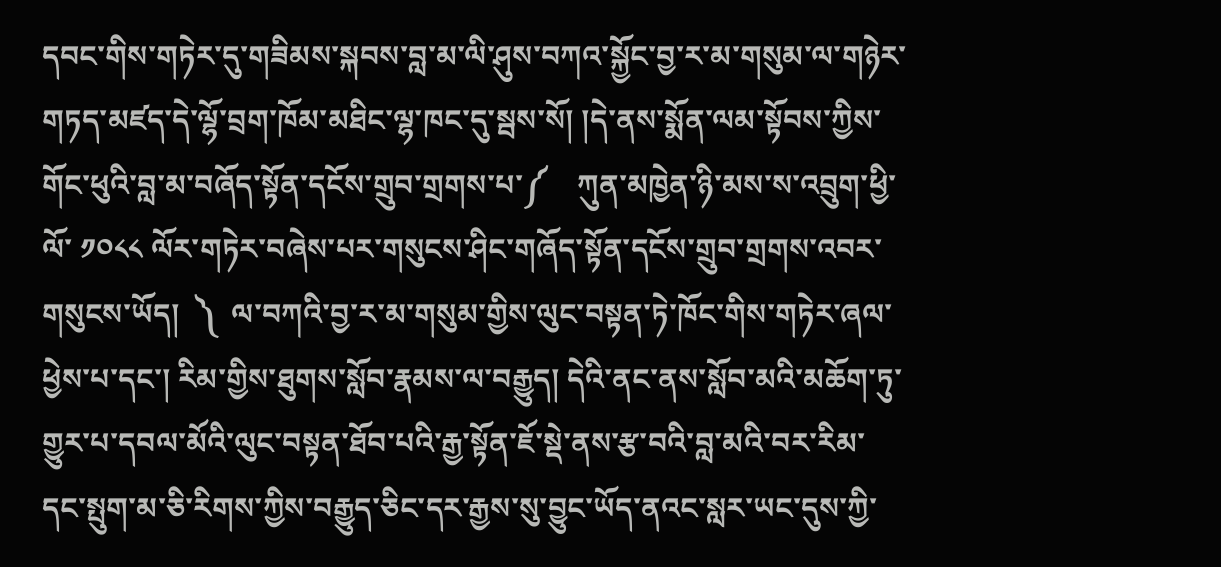དབང་གིས་གཏེར་དུ་གཟིམས་སྐབས་བླ་མ་ལི་ཤུས་བཀའ་སྐྱོང་བྱ་ར་མ་གསུམ་ལ་གཉེར་གཏད་མཛད་དེ་ལྷོ་བྲག་ཁོམ་མཐིང་ལྷ་ཁང་དུ་སྦས་སོ། །དེ་ནས་སྨོན་ལམ་སྟོབས་ཀྱིས་གོང་ཕུའི་བླ་མ་བཞོད་སྟོན་དངོས་གྲུབ་གྲགས་པ་༼    ཀུན་མཁྱེན་ཉི་མས་ས་འབྲུག་ཕྱི་ལོ་ ༡༠༨༨ ལོར་གཏེར་བཞེས་པར་གསུངས་ཤིང་གཞོད་སྟོན་དངོས་གྲུབ་གྲགས་འབར་གསུངས་ཡོད།  ༽  ལ་བཀའི་བྱ་ར་མ་གསུམ་གྱིས་ལུང་བསྟན་ཏེ་ཁོང་གིས་གཏེར་ཞལ་ཕྱེས་པ་དང་། རིམ་གྱིས་ཐུགས་སློབ་རྣམས་ལ་བརྒྱུད། དེའི་ནང་ནས་སློབ་མའི་མཆོག་ཏུ་གྱུར་པ་དབལ་མོའི་ལུང་བསྟན་ཐོབ་པའི་རྒྱ་སྟོན་ཇོ་སྡེ་ནས་རྩ་བའི་བླ་མའི་བར་རིམ་དང་སྤུག་མ་ཅི་རིགས་ཀྱིས་བརྒྱུད་ཅིང་དར་རྒྱས་སུ་བྱུང་ཡོད་ནའང་སླར་ཡང་དུས་ཀྱི་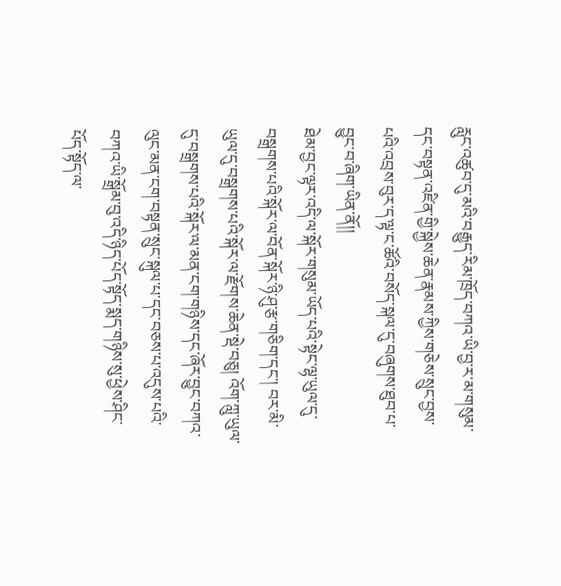རླུང་འཚུབ་དུ་མའི་བརྒྱུད་རིམ་ཁྲོད་བཀའ་ཡི་བྱ་ར་མ་གསུམ་དང་བསྟན་འཛིན་གྱི་སྐྱེས་ཆེན་རྣམས་ཀྱིས་གཅེས་སྲུང་བྱས་པའི་འབྲས་བུར་ད་ལྟ་ང་ཚོའི་བསོད་སྐལ་དུ་བཞུགས་ཐུབ་པ་བྱུང་བ་ཞིག་ཡིན་ནོ།།
ཐེམ་བྱང་ལྟར་འདི་ལ་སྐོར་གསུམ་ཡོད་པའི་སྟེང་ལྷ་ཡུལ་དུ་བསྒྲགས་པའི་སྐོར་ལ་བོན་སྐོར་ཉི་ཤུ་རྩ་གཅིག་དང་། བར་མི་ཡུལ་དུ་བསྒྲགས་པའི་སྐོར་ལ་རྫོགས་ཆེན་སྡེ་བཅུ། འོག་ཀླུ་ཡུལ་དུ་བསྒྲགས་པའི་སྐོར་ལ་མན་ངག་གཉིས་དང་ཞོར་བྱུང་བཀའ་ལུང་མན་ངག་བསྟན་སྲུང་སྐུལ་པ་དང་བཅས་པ་འདུས་པའི་བཀའ་ཡི་སྒྲོམ་བུ་འདི་ཉིད་པོད་སྟོད་སྨད་གཉིས་སུ་ཕྱེས་ཤིང་པོད་སྟོད་ལ་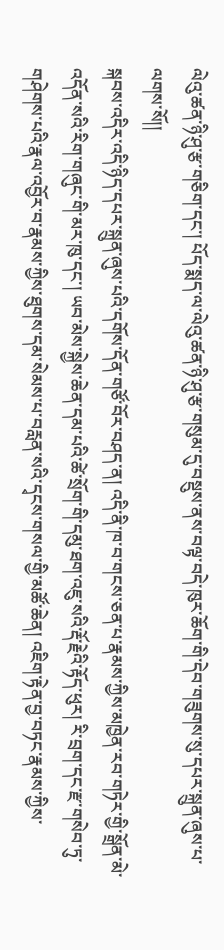ལེའུ་ཚན་ཉི་ཤུ་རྩ་གཅིག་དང་། པོད་སྨད་ལ་ལེའུ་ཚན་ཉི་ཤུ་རྩ་གསུམ་དུ་བསྡུས་ནས་བལྟ་བདེ་ཁུར་ཆོག་གི་དེབ་གཟུགས་སུ་དཔར་སྐྲུན་ཞུས་པ་ལགས་སོ།།
སྐབས་འདིར་འདི་ཉིད་དཔར་སྐྲུན་ཞུས་པའི་དགོས་དོན་གཙོ་བོར་བཤད་ན། འདི་ནི་ཁ་བ་གངས་ཅན་པ་རྣམས་ཀྱིས་མཁྱེན་རབ་གཏེར་གྱི་སྒྲོན་མེ་འདོན་སའི་རིག་གཞུང་གི་མར་ཁུ་དང་། ཡབ་མེས་སྐྱེས་ཆེན་དམ་པའི་ཚེ་སྲོག་གི་དམུ་ཐག་འཇུ་སའི་རྡོ་རྗེའི་རྟོད་ཕུར། རི་བྲག་དང་རྫ་གསེབ་ཏུ་གཤེགས་པའི་རྣལ་འབྱོར་བ་རྣམས་ཀྱིས་ཐུགས་དམ་སེམས་པ་བརླན་སའི་དྭངས་གསལ་གྱི་མཚོ་ཆེན། འཇིག་རྟེན་བྱ་བཏང་རྣམས་ཀྱིས་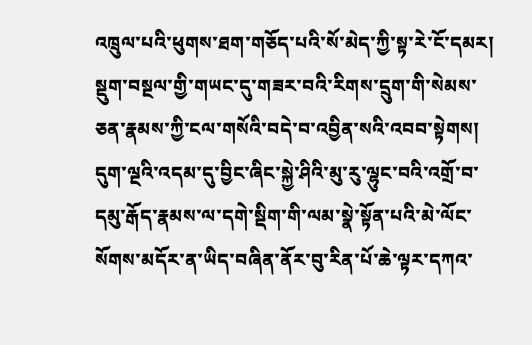འཁྲུལ་པའི་ཕུགས་ཐག་གཅོད་པའི་སོ་མེད་ཀྱི་སྟ་རེ་ངོ་དམར། སྡུག་བསྔལ་གྱི་གཡང་དུ་གཟར་བའི་རིགས་དྲུག་གི་སེམས་ཅན་རྣམས་ཀྱི་ངལ་གསོའི་བདེ་བ་འབྱིན་སའི་འབབ་སྟེགས། དུག་ལྔའི་འདམ་དུ་བྱིང་ཞིང་སྐྱེ་ཤིའི་མུ་རུ་ལྷུང་བའི་འགྲོ་བ་དམུ་རྒོད་རྣམས་ལ་དགེ་སྡིག་གི་ལམ་སྣེ་སྟོན་པའི་མེ་ལོང་སོགས་མདོར་ན་ཡིད་བཞིན་ནོར་བུ་རིན་པོ་ཆེ་ལྟར་དཀའ་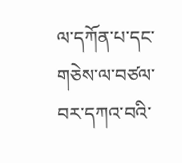ལ་དཀོན་པ་དང་གཅེས་ལ་བཙལ་བར་དཀའ་བའི་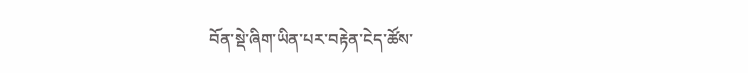བོན་སྡེ་ཞིག་ཡིན་པར་བརྟེན་ངེད་ཚོས་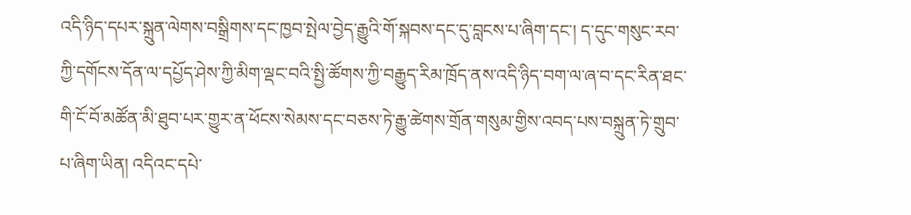འདི་ཉིད་དཔར་སྐྲུན་ལེགས་བསྒྲིགས་དང་ཁྱབ་སྤེལ་བྱེད་རྒྱུའི་གོ་སྐབས་དང་དུ་བླངས་པ་ཞིག་དང་། ད་དུང་གསུང་རབ་ཀྱི་དགོངས་དོན་ལ་དཔྱོད་ཤེས་ཀྱི་མིག་ལྡང་བའི་སྤྱི་ཚོགས་ཀྱི་བརྒྱུད་རིམ་ཁྲོད་ནས་འདི་ཉིད་བག་ལ་ཞ་བ་དང་རིན་ཐང་གི་ངོ་བོ་མཚོན་མི་ཐུབ་པར་གྱུར་ན་ཕོངས་སེམས་དང་བཅས་ཏེ་རྒྱུ་ཚེགས་གྲོན་གསུམ་གྱིས་འབད་པས་བསྐྲུན་ཏེ་གྲུབ་པ་ཞིག་ཡིན། འདིའང་དཔེ་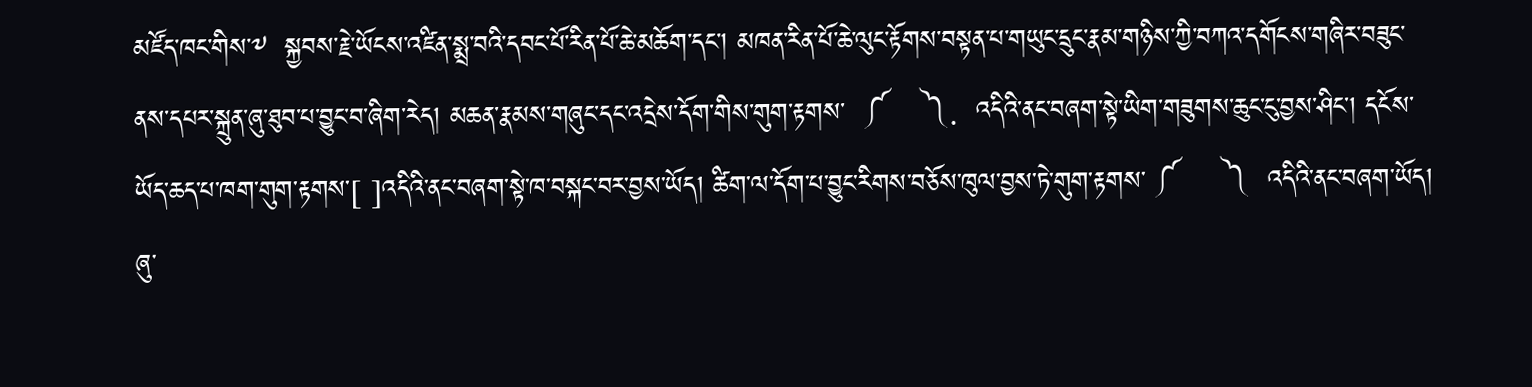མཛོད་ཁང་གིས་༸  སྐྱབས་རྗེ་ཡོངས་འཛིན་སྨྲ་བའི་དབང་པོ་རིན་པོ་ཆེ་མཆོག་དང་། མཁན་རིན་པོ་ཆེ་ལུང་རྟོགས་བསྟན་པ་གཡུང་དྲུང་རྣམ་གཉིས་ཀྱི་བཀའ་དགོངས་གཞིར་བཟུང་ནས་དཔར་སྐྲུན་ཞུ་ཐུབ་པ་བྱུང་བ་ཞིག་རེད། མཆན་རྣམས་གཞུང་དང་འདྲེས་དོག་གིས་གུག་རྟགས་  ༼    ༽.  འདིའི་ནང་བཞག་སྟེ་ཡིག་གཟུགས་ཆུང་ངུ་བྱས་ཤིང་། དངོས་ཡོད་ཆད་པ་ཁག་གུག་རྟགས་[ ]འདིའི་ནང་བཞག་སྟེ་ཁ་བསྐང་བར་བྱས་ཡོད། ཚིག་ལ་དོག་པ་བྱུང་རིགས་བཅོས་ཁུལ་བྱས་ཏེ་གུག་རྟགས་ ༼     ༽  འདིའི་ནང་བཞག་ཡོད། ཞུ་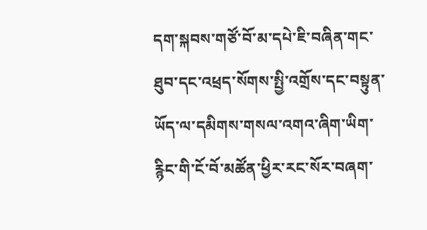དག་སྐབས་གཙོ་བོ་མ་དཔེ་ཇི་བཞིན་གང་ཐུབ་དང་འཕྲད་སོགས་སྤྱི་འགྲོས་དང་བསྟུན་ཡོད་ལ་དམིགས་གསལ་འགའ་ཞིག་ཡིག་རྙིང་གི་ངོ་བོ་མཚོན་ཕྱིར་རང་སོར་བཞག་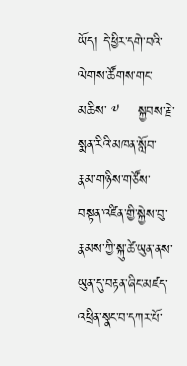ཡོད། དེ་ཕྱིར་དགེ་བའི་ལེགས་ཚོགས་གང་མཆིས་ ༸    སྐྱབས་རྗེ་སྨན་རིའི་མཁན་སློབ་རྣམ་གཉིས་གཙོས་བསྟན་འཛིན་གྱི་སྐྱེས་བུ་རྣམས་ཀྱི་སྐུ་ཚེ་ཡུན་ནས་ཡུན་དུ་བརྟན་ཞིང་མཛད་འཕྲིན་སྣང་བ་དཀར་པོ་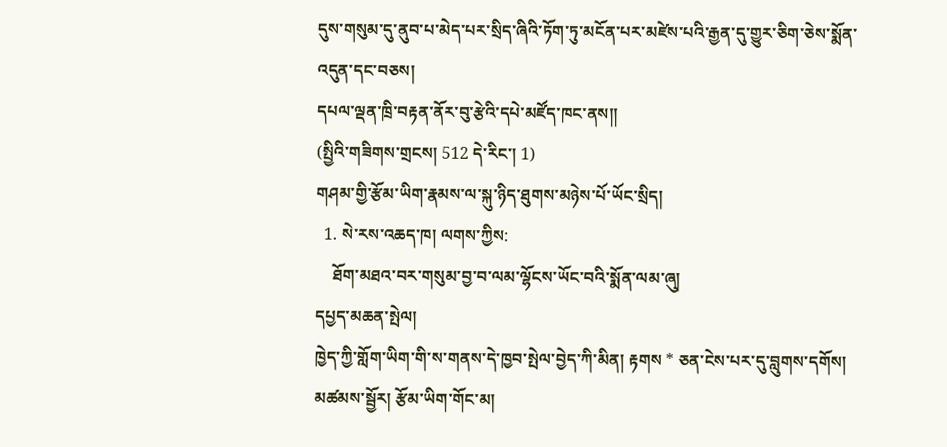དུས་གསུམ་དུ་ནུབ་པ་མེད་པར་སྲིད་ཞིའི་ཏོག་ཏུ་མངོན་པར་མཛེས་པའི་རྒྱན་དུ་གྱུར་ཅིག་ཅེས་སྨོན་འདུན་དང་བཅས།
དཔལ་ལྡན་ཁྲི་བརྟན་ནོར་བུ་རྩེའི་དཔེ་མཛོད་ཁང་ནས།།
(སྤྱིའི་གཟིགས་གྲངས། 512 དེ་རིང་། 1)
གཤམ་གྱི་རྩོམ་ཡིག་རྣམས་ལ་སྐུ་ཉིད་ཐུགས་མཉེས་པོ་ཡོང་སྲིད།
  1. སེ་རས་འཆད་ཁ། ལགས་ཀྱིས:
    ཐོག་མཐའ་བར་གསུམ་བྱ་བ་ལམ་ལྷོངས་ཡོང་བའི་སྨོན་ལམ་ཞུ།
དཔྱད་མཆན་སྤེལ།
ཁྱེད་ཀྱི་གློག་ཡིག་གི་ས་གནས་དེ་ཁྱབ་སྤེལ་བྱེད་ཀི་མིན། རྟགས * ཅན་ངེས་པར་དུ་བླུགས་དགོས།
མཚམས་སྦྱོར། རྩོམ་ཡིག་གོང་མ།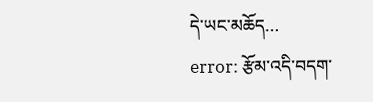དེ་ཡང་མཆོད…
error: རྩོམ་འདི་བདག་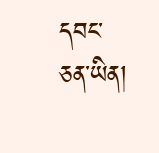དབང་ཅན་ཡིན།